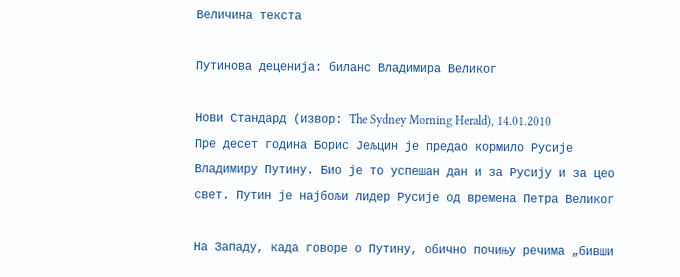Величина текста

Путинова деценија: биланс Владимира Великог

Нови Стандард (извор: The Sydney Morning Herald), 14.01.2010
Пре десет година Борис Јељцин је предао кормило Русије Владимиру Путину. Био је то успешан дан и за Русију и за цео свет. Путин је најбољи лидер Русије од времена Петра Великог

На Западу, када говоре о Путину, обично почињу речима „бивши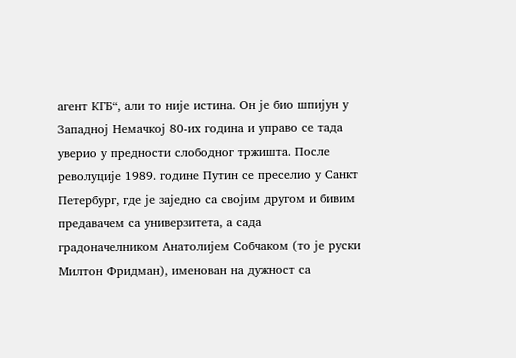агент КГБ“, али то није истина. Он је био шпијун у Западној Немачкој 80-их година и управо се тада уверио у предности слободног тржишта. После револуције 1989. године Путин се преселио у Санкт Петербург, где је заједно са својим другом и бивим предавачем са универзитета, а сада градоначелником Анатолијем Собчаком (то је руски Милтон Фридман), именован на дужност са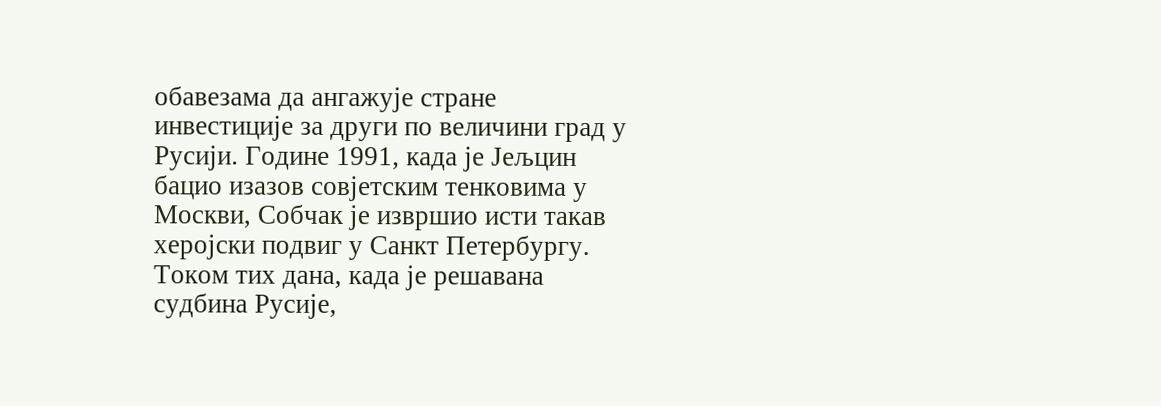обавезама да ангажује стране инвестиције за други по величини град у Русији. Године 1991, када је Јељцин бацио изазов совјетским тенковима у Москви, Собчак је извршио исти такав херојски подвиг у Санкт Петербургу. Током тих дана, када је решавана судбина Русије,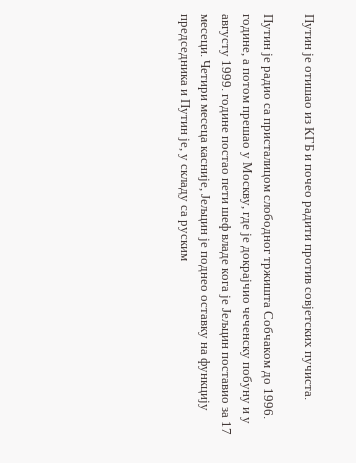Путин је отишао из КГБ и почео радити против совјетских пучиста.

Путин је радио са присталицом слободног тржишта Собчаком до 1996. године, а потом прешао у Москву, где је докрајчио чеченску побуну и у августу 1999. године постао пети шеф владе кога је Јељцин поставио за 17 месеци. Четири месеца касније, Јељцин је поднео оставку на функцију председника и Путин је, у складу са руским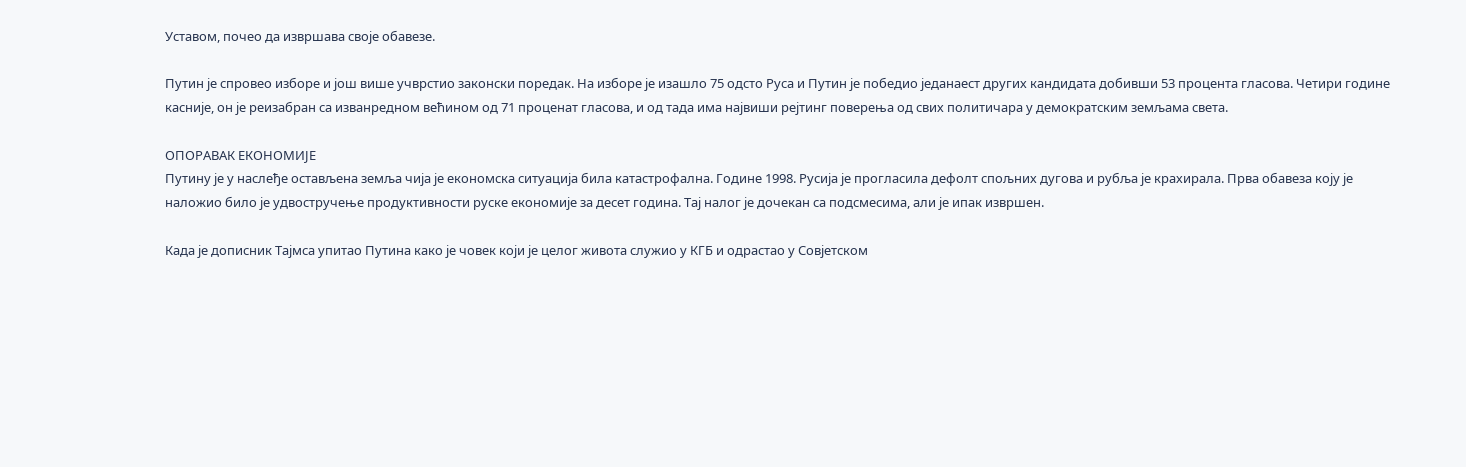Уставом, почео да извршава своје обавезе.

Путин је спровео изборе и још више учврстио законски поредак. На изборе је изашло 75 одсто Руса и Путин је победио једанаест других кандидата добивши 53 процента гласова. Четири године касније, он је реизабран са изванредном већином од 71 проценат гласова, и од тада има највиши рејтинг поверења од свих политичара у демократским земљама света.

ОПОРАВАК ЕКОНОМИЈЕ
Путину је у наслеђе остављена земља чија је економска ситуација била катастрофална. Године 1998. Русија је прогласила дефолт спољних дугова и рубља је крахирала. Прва обавеза коју је наложио било је удвостручење продуктивности руске економије за десет година. Тај налог је дочекан са подсмесима, али је ипак извршен.

Када је дописник Тајмса упитао Путина како је човек који је целог живота служио у КГБ и одрастао у Совјетском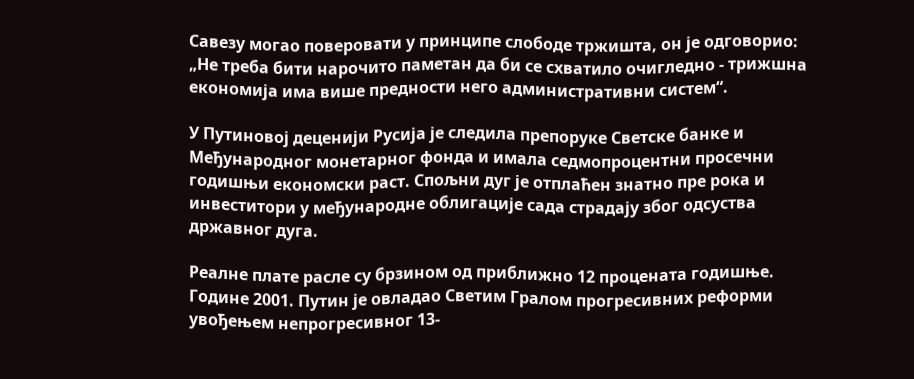Савезу могао поверовати у принципе слободе тржишта, он је одговорио: „Не треба бити нарочито паметан да би се схватило очигледно - трижшна економија има више предности него административни систем“.

У Путиновој деценији Русија је следила препоруке Светске банке и Међународног монетарног фонда и имала седмопроцентни просечни годишњи економски раст. Спољни дуг је отплаћен знатно пре рока и инвеститори у међународне облигације сада страдају због одсуства државног дуга.

Реалне плате расле су брзином од приближно 12 процената годишње. Године 2001. Путин је овладао Светим Гралом прогресивних реформи увођењем непрогресивног 13-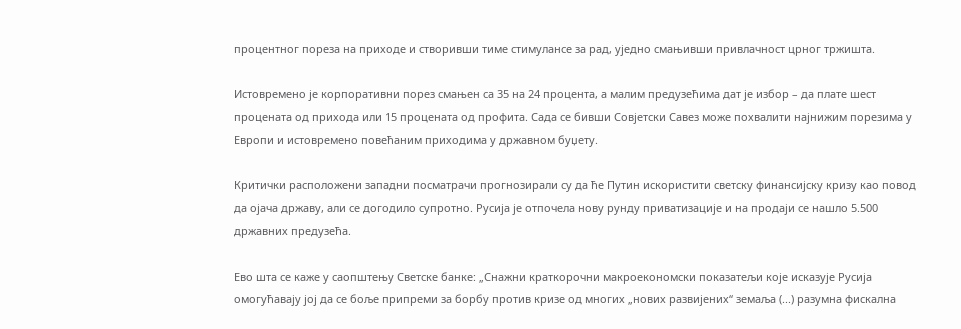процентног пореза на приходе и створивши тиме стимулансе за рад, уједно смањивши привлачност црног тржишта.

Истовремено је корпоративни порез смањен са 35 на 24 процента, а малим предузећима дат је избор – да плате шест процената од прихода или 15 процената од профита. Сада се бивши Совјетски Савез може похвалити најнижим порезима у Европи и истовремено повећаним приходима у државном буџету.

Критички расположени западни посматрачи прогнозирали су да ће Путин искористити светску финансијску кризу као повод да ојача државу, али се догодило супротно. Русија је отпочела нову рунду приватизације и на продаји се нашло 5.500 државних предузећа.

Ево шта се каже у саопштењу Светске банке: „Снажни краткорочни макроекономски показатељи које исказује Русија омогућавају јој да се боље припреми за борбу против кризе од многих „нових развијених“ земаља (...) разумна фискална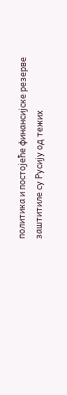политика и постојеће финансијске резерве заштитиле су Русију од тежих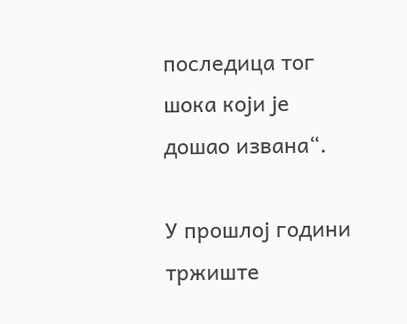последица тог шока који је дошао извана“.

У прошлој години тржиште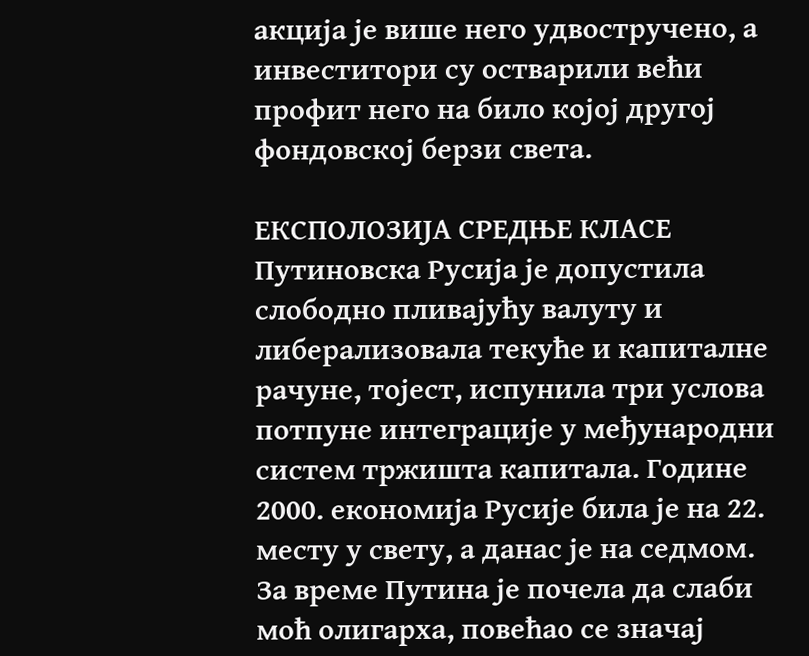акција је више него удвостручено, а инвеститори су остварили већи профит него на било којој другој фондовској берзи света.

ЕКСПОЛОЗИЈА СРЕДЊЕ КЛАСЕ
Путиновска Русија је допустила слободно пливајућу валуту и либерализовала текуће и капиталне рачуне, тојест, испунила три услова потпуне интеграције у међународни систем тржишта капитала. Године 2000. економија Русије била је на 22. месту у свету, а данас је на седмом. За време Путина је почела да слаби моћ олигарха, повећао се значај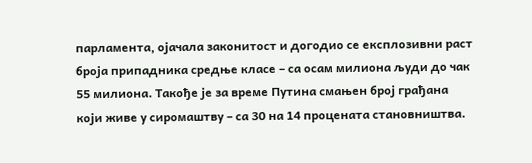парламента, ојачала законитост и догодио се експлозивни раст броја припадника средње класе – са осам милиона људи до чак 55 милиона. Такође је за време Путина смањен број грађана који живе у сиромаштву – са 30 на 14 процената становништва.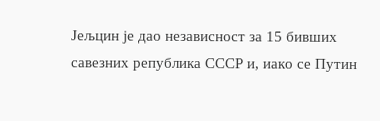Јељцин је дао независност за 15 бивших савезних република СССР и, иако се Путин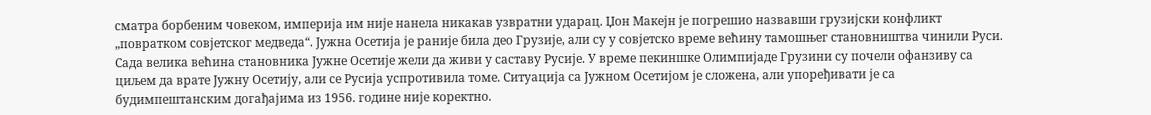сматра борбеним човеком, империја им није нанела никакав узвратни ударац. Џон Макејн је погрешио назвавши грузијски конфликт „повратком совјетског медведа“. Јужна Осетија је раније била део Грузије, али су у совјетско време већину тамошњег становништва чинили Руси. Сада велика већина становника Јужне Осетије жели да живи у саставу Русије. У време пекиншке Олимпијаде Грузини су почели офанзиву са циљем да врате Јужну Осетију, али се Русија успротивила томе. Ситуација са Јужном Осетијом је сложена, али упоређивати је са будимпештанским догађајима из 1956. године није коректно.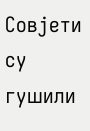Совјети су гушили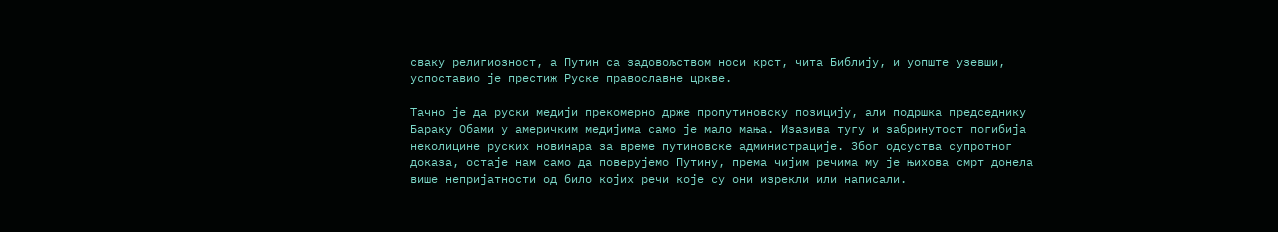сваку религиозност, а Путин са задовољством носи крст, чита Библију, и уопште узевши, успоставио је престиж Руске православне цркве.

Тачно је да руски медији прекомерно држе пропутиновску позицију, али подршка председнику Бараку Обами у америчким медијима само је мало мања. Изазива тугу и забринутост погибија неколицине руских новинара за време путиновске администрације. Због одсуства супротног доказа, остаје нам само да поверујемо Путину, према чијим речима му је њихова смрт донела више непријатности од било којих речи које су они изрекли или написали.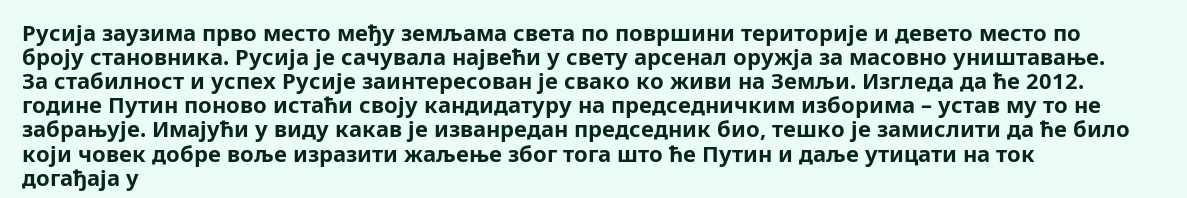Русија заузима прво место међу земљама света по површини територије и девето место по броју становника. Русија је сачувала највећи у свету арсенал оружја за масовно уништавање. За стабилност и успех Русије заинтересован је свако ко живи на Земљи. Изгледа да ће 2012. године Путин поново истаћи своју кандидатуру на председничким изборима – устав му то не забрањује. Имајући у виду какав је изванредан председник био, тешко је замислити да ће било који човек добре воље изразити жаљење због тога што ће Путин и даље утицати на ток догађаја у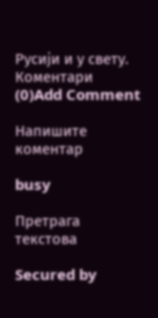Русији и у свету.
Коментари (0)Add Comment

Напишите коментар

busy

Претрага текстова

Secured by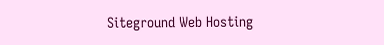Siteground Web Hosting